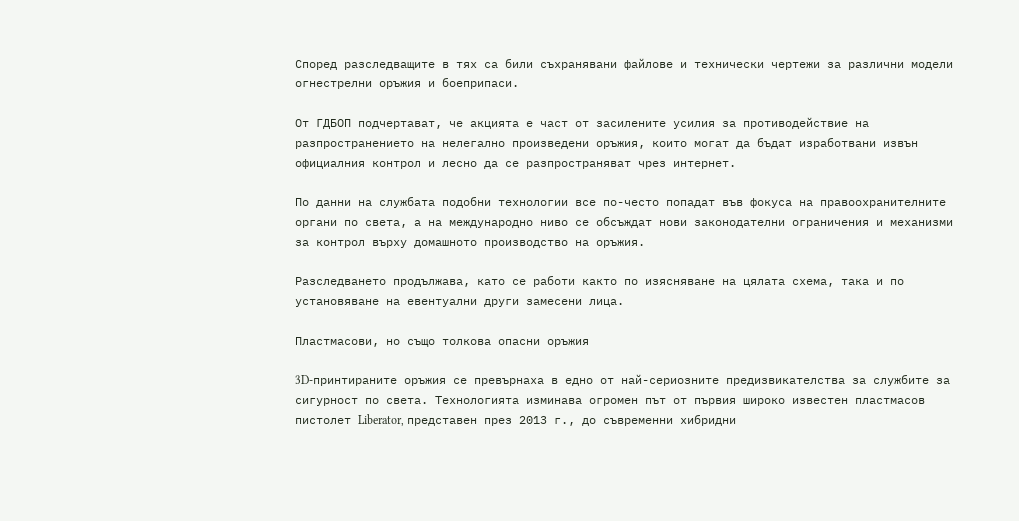Според разследващите в тях са били съхранявани файлове и технически чертежи за различни модели огнестрелни оръжия и боеприпаси.

От ГДБОП подчертават, че акцията е част от засилените усилия за противодействие на разпространението на нелегално произведени оръжия, които могат да бъдат изработвани извън официалния контрол и лесно да се разпространяват чрез интернет.

По данни на службата подобни технологии все по-често попадат във фокуса на правоохранителните органи по света, а на международно ниво се обсъждат нови законодателни ограничения и механизми за контрол върху домашното производство на оръжия.

Разследването продължава, като се работи както по изясняване на цялата схема, така и по установяване на евентуални други замесени лица.

Пластмасови, но също толкова опасни оръжия

3D-принтираните оръжия се превърнаха в едно от най-сериозните предизвикателства за службите за сигурност по света. Технологията изминава огромен път от първия широко известен пластмасов пистолет Liberator, представен през 2013 г., до съвременни хибридни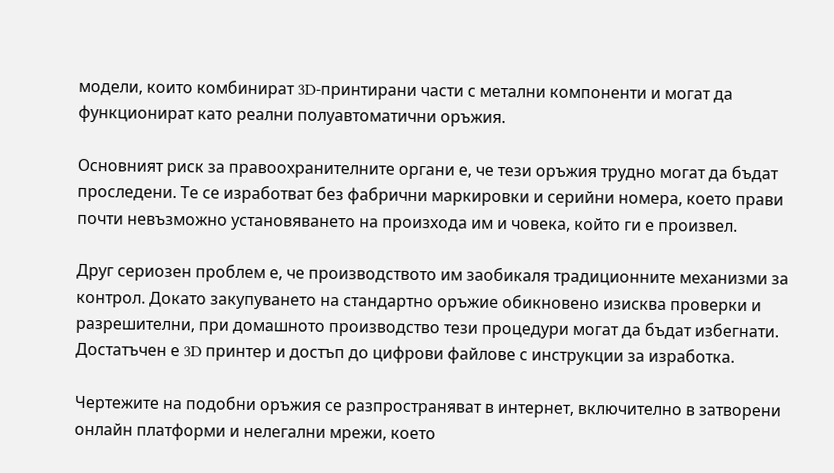модели, които комбинират 3D-принтирани части с метални компоненти и могат да функционират като реални полуавтоматични оръжия.

Основният риск за правоохранителните органи е, че тези оръжия трудно могат да бъдат проследени. Те се изработват без фабрични маркировки и серийни номера, което прави почти невъзможно установяването на произхода им и човека, който ги е произвел.

Друг сериозен проблем е, че производството им заобикаля традиционните механизми за контрол. Докато закупуването на стандартно оръжие обикновено изисква проверки и разрешителни, при домашното производство тези процедури могат да бъдат избегнати. Достатъчен е 3D принтер и достъп до цифрови файлове с инструкции за изработка.

Чертежите на подобни оръжия се разпространяват в интернет, включително в затворени онлайн платформи и нелегални мрежи, което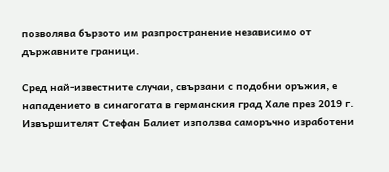позволява бързото им разпространение независимо от държавните граници.

Сред най-известните случаи, свързани с подобни оръжия, е нападението в синагогата в германския град Хале през 2019 г. Извършителят Стефан Балиет използва саморъчно изработени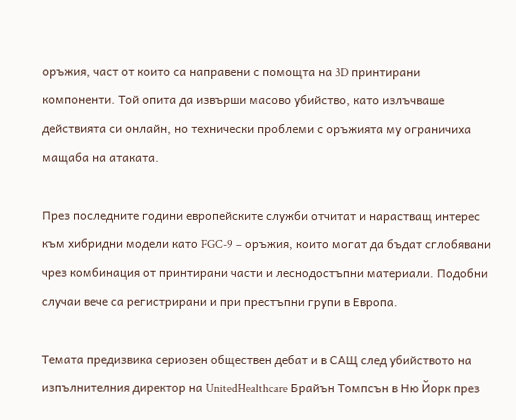оръжия, част от които са направени с помощта на 3D принтирани компоненти. Той опита да извърши масово убийство, като излъчваше действията си онлайн, но технически проблеми с оръжията му ограничиха мащаба на атаката.

През последните години европейските служби отчитат и нарастващ интерес към хибридни модели като FGC-9 – оръжия, които могат да бъдат сглобявани чрез комбинация от принтирани части и леснодостъпни материали. Подобни случаи вече са регистрирани и при престъпни групи в Европа.

Темата предизвика сериозен обществен дебат и в САЩ след убийството на изпълнителния директор на UnitedHealthcare Брайън Томпсън в Ню Йорк през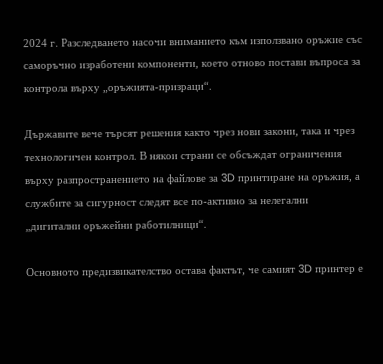2024 г. Разследването насочи вниманието към използвано оръжие със саморъчно изработени компоненти, което отново постави въпроса за контрола върху „оръжията-призраци“.

Държавите вече търсят решения както чрез нови закони, така и чрез технологичен контрол. В някои страни се обсъждат ограничения върху разпространението на файлове за 3D принтиране на оръжия, а службите за сигурност следят все по-активно за нелегални „дигитални оръжейни работилници“.

Основното предизвикателство остава фактът, че самият 3D принтер е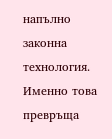напълно законна технология. Именно това превръща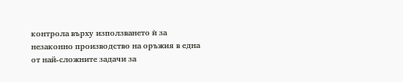контрола върху използването ѝ за незаконно производство на оръжия в една от най-сложните задачи за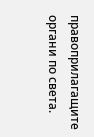правоприлагащите органи по света.